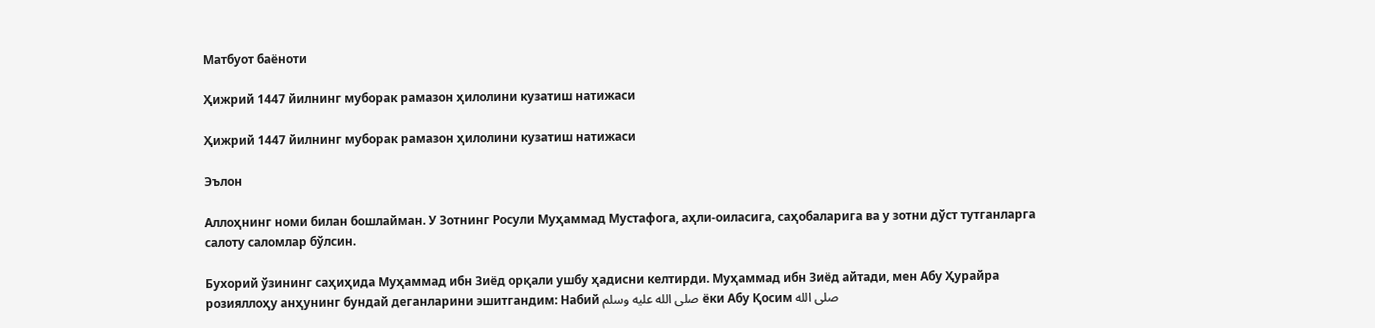Матбуот баёноти

Ҳижрий 1447 йилнинг муборак рамазон ҳилолини кузатиш натижаси

Ҳижрий 1447 йилнинг муборак рамазон ҳилолини кузатиш натижаси

Эълон

Аллоҳнинг номи билан бошлайман. У Зотнинг Росули Муҳаммад Мустафога, аҳли-оиласига, саҳобаларига ва у зотни дўст тутганларга салоту саломлар бўлсин.

Бухорий ўзининг саҳиҳида Муҳаммад ибн Зиёд орқали ушбу ҳадисни келтирди. Муҳаммад ибн Зиёд айтади, мен Абу Ҳурайра розияллоҳу анҳунинг бундай деганларини эшитгандим: Набий صلى الله عليه وسلم ёки Абу Қосим صلى الله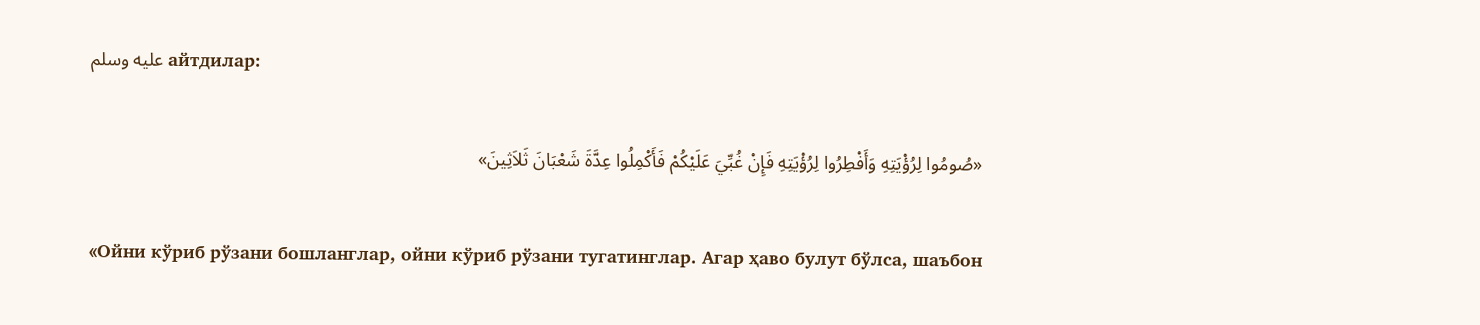عليه وسلم айтдилар:

«صُومُوا لِرُؤْيَتِهِ وَأَفْطِرُوا لِرُؤْيَتِهِ فَإِنْ غُبِّيَ عَلَيْكُمْ فَأَكْمِلُوا عِدَّةَ شَعْبَانَ ثَلاَثِينَ»

«Ойни кўриб рўзани бошланглар, ойни кўриб рўзани тугатинглар. Агар ҳаво булут бўлса, шаъбон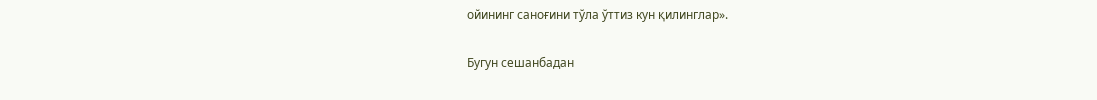ойининг саноғини тўла ўттиз кун қилинглар».

Бугун сешанбадан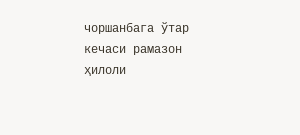чоршанбага ўтар кечаси рамазон ҳилоли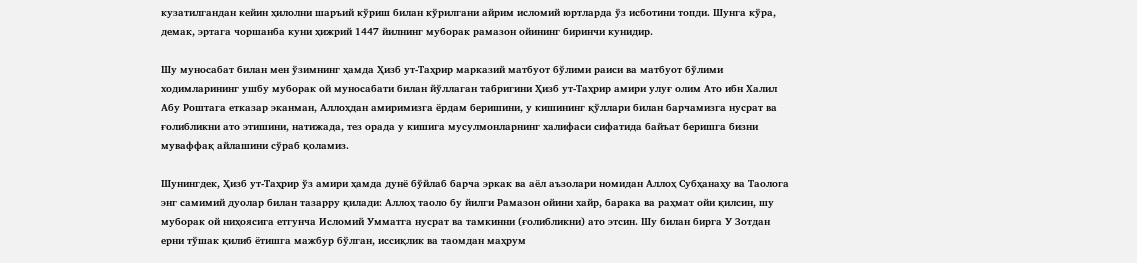кузатилгандан кейин ҳилолни шаръий кўриш билан кўрилгани айрим исломий юртларда ўз исботини топди. Шунга кўра, демак, эртага чоршанба куни ҳижрий 1447 йилнинг муборак рамазон ойининг биринчи кунидир.

Шу муносабат билан мен ўзимнинг ҳамда Ҳизб ут-Таҳрир марказий матбуот бўлими раиси ва матбуот бўлими ходимларининг ушбу муборак ой муносабати билан йўллаган табригини Ҳизб ут-Таҳрир амири улуғ олим Ато ибн Халил Абу Роштага етказар эканман, Аллоҳдан амиримизга ёрдам беришини, у кишининг қўллари билан барчамизга нусрат ва ғолибликни ато этишини, натижада, тез орада у кишига мусулмонларнинг халифаси сифатида байъат беришга бизни муваффақ айлашини сўраб қоламиз.

Шунингдек, Ҳизб ут-Таҳрир ўз амири ҳамда дунё бўйлаб барча эркак ва аёл аъзолари номидан Аллоҳ Субҳанаҳу ва Таолога энг самимий дуолар билан тазарру қилади: Аллоҳ таоло бу йилги Рамазон ойини хайр, барака ва раҳмат ойи қилсин, шу муборак ой ниҳоясига етгунча Исломий Умматга нусрат ва тамкинни (ғолибликни) ато этсин. Шу билан бирга У Зотдан ерни тўшак қилиб ётишга мажбур бўлган, иссиқлик ва таомдан маҳрум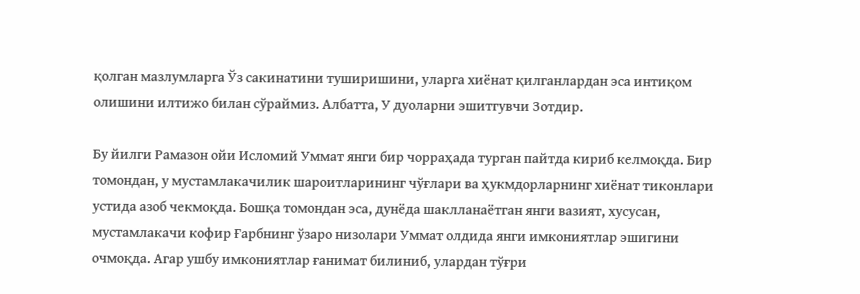қолган мазлумларга Ўз сакинатини туширишини, уларга хиёнат қилганлардан эса интиқом олишини илтижо билан сўраймиз. Албатта, У дуоларни эшитгувчи Зотдир.

Бу йилги Рамазон ойи Исломий Уммат янги бир чорраҳада турган пайтда кириб келмоқда. Бир томондан, у мустамлакачилик шароитларининг чўғлари ва ҳукмдорларнинг хиёнат тиконлари устида азоб чекмоқда. Бошқа томондан эса, дунёда шаклланаётган янги вазият, хусусан, мустамлакачи кофир Ғарбнинг ўзаро низолари Уммат олдида янги имкониятлар эшигини очмоқда. Агар ушбу имкониятлар ғанимат билиниб, улардан тўғри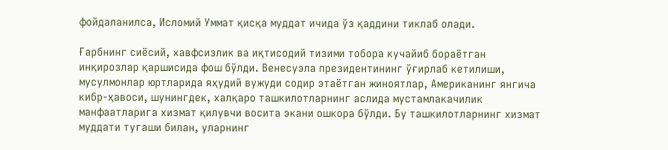фойдаланилса, Исломий Уммат қисқа муддат ичида ўз қаддини тиклаб олади.

Ғарбнинг сиёсий, хавфсизлик ва иқтисодий тизими тобора кучайиб бораётган инқирозлар қаршисида фош бўлди. Венесуэла президентининг ўғирлаб кетилиши, мусулмонлар юртларида яҳудий вужуди содир этаётган жиноятлар, Американинг янгича кибр-ҳавоси, шунингдек, халқаро ташкилотларнинг аслида мустамлакачилик манфаатларига хизмат қилувчи восита экани ошкора бўлди. Бу ташкилотларнинг хизмат муддати тугаши билан, уларнинг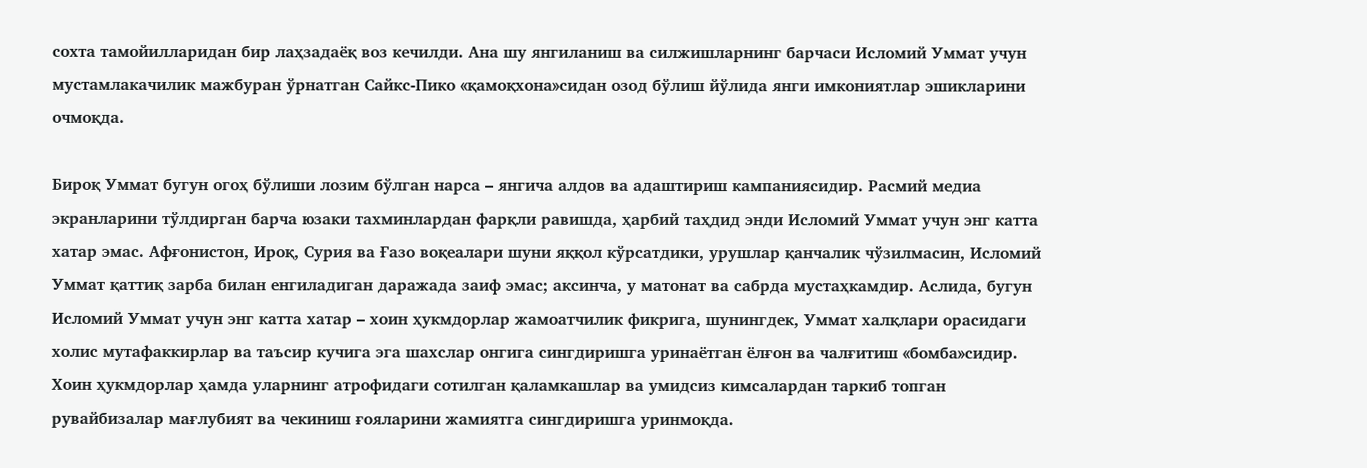сохта тамойилларидан бир лаҳзадаёқ воз кечилди. Ана шу янгиланиш ва силжишларнинг барчаси Исломий Уммат учун мустамлакачилик мажбуран ўрнатган Сайкс-Пико «қамоқхона»сидан озод бўлиш йўлида янги имкониятлар эшикларини очмоқда.

Бироқ Уммат бугун огоҳ бўлиши лозим бўлган нарса – янгича алдов ва адаштириш кампаниясидир. Расмий медиа экранларини тўлдирган барча юзаки тахминлардан фарқли равишда, ҳарбий таҳдид энди Исломий Уммат учун энг катта хатар эмас. Афғонистон, Ироқ, Сурия ва Ғазо воқеалари шуни яққол кўрсатдики, урушлар қанчалик чўзилмасин, Исломий Уммат қаттиқ зарба билан енгиладиган даражада заиф эмас; аксинча, у матонат ва сабрда мустаҳкамдир. Аслида, бугун Исломий Уммат учун энг катта хатар – хоин ҳукмдорлар жамоатчилик фикрига, шунингдек, Уммат халқлари орасидаги холис мутафаккирлар ва таъсир кучига эга шахслар онгига сингдиришга уринаётган ёлғон ва чалғитиш «бомба»сидир. Хоин ҳукмдорлар ҳамда уларнинг атрофидаги сотилган қаламкашлар ва умидсиз кимсалардан таркиб топган рувайбизалар мағлубият ва чекиниш ғояларини жамиятга сингдиришга уринмоқда.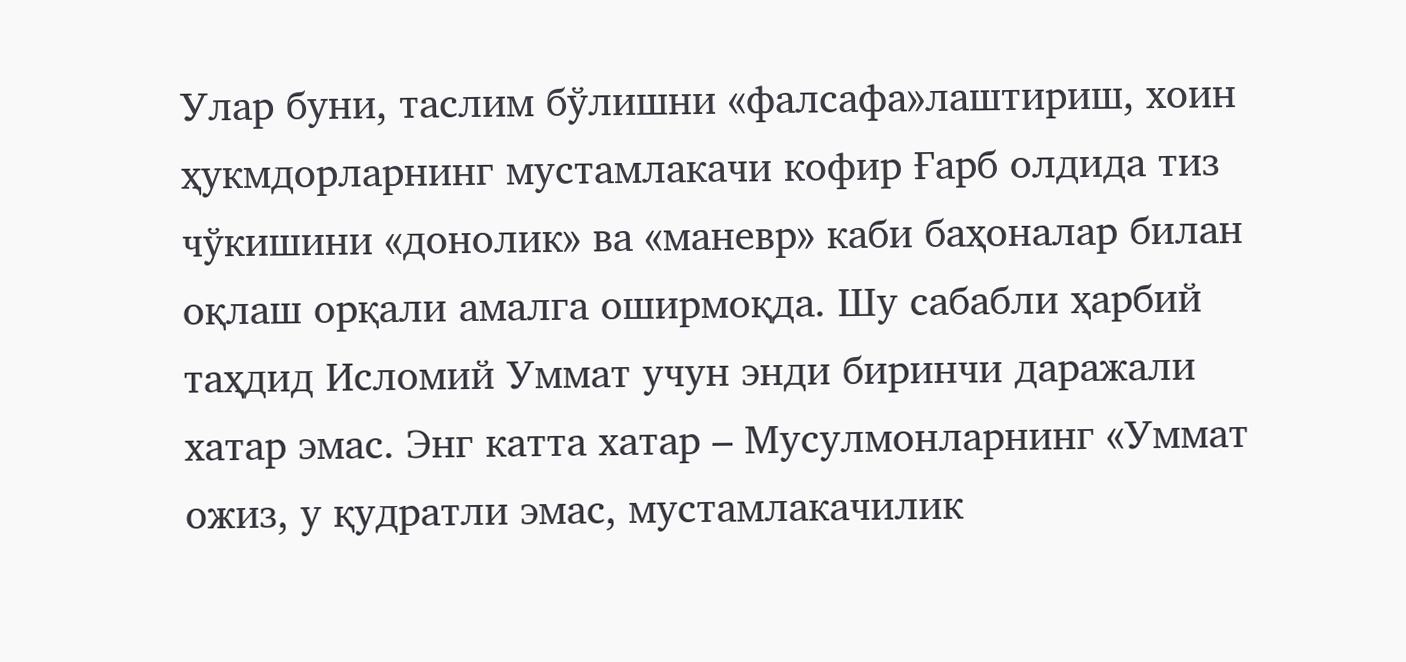Улар буни, таслим бўлишни «фалсафа»лаштириш, хоин ҳукмдорларнинг мустамлакачи кофир Ғарб олдида тиз чўкишини «донолик» ва «маневр» каби баҳоналар билан оқлаш орқали амалга оширмоқда. Шу сабабли ҳарбий таҳдид Исломий Уммат учун энди биринчи даражали хатар эмас. Энг катта хатар – Мусулмонларнинг «Уммат ожиз, у қудратли эмас, мустамлакачилик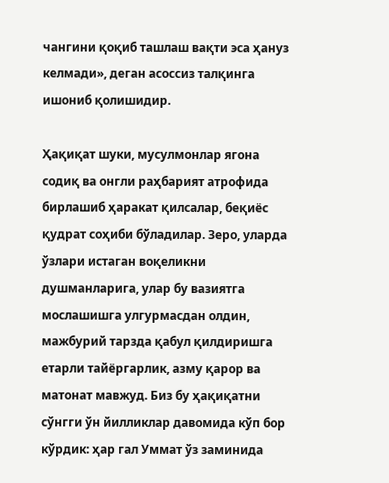чангини қоқиб ташлаш вақти эса ҳануз келмади», деган асоссиз талқинга ишониб қолишидир.

Ҳақиқат шуки, мусулмонлар ягона содиқ ва онгли раҳбарият атрофида бирлашиб ҳаракат қилсалар, беқиёс қудрат соҳиби бўладилар. Зеро, уларда ўзлари истаган воқеликни душманларига, улар бу вазиятга мослашишга улгурмасдан олдин, мажбурий тарзда қабул қилдиришга етарли тайёргарлик, азму қарор ва матонат мавжуд. Биз бу ҳақиқатни сўнгги ўн йилликлар давомида кўп бор кўрдик: ҳар гал Уммат ўз заминида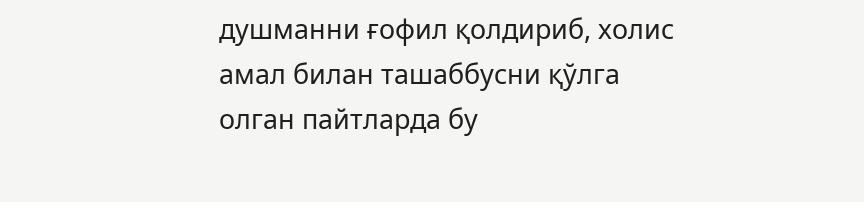душманни ғофил қолдириб, холис амал билан ташаббусни қўлга олган пайтларда бу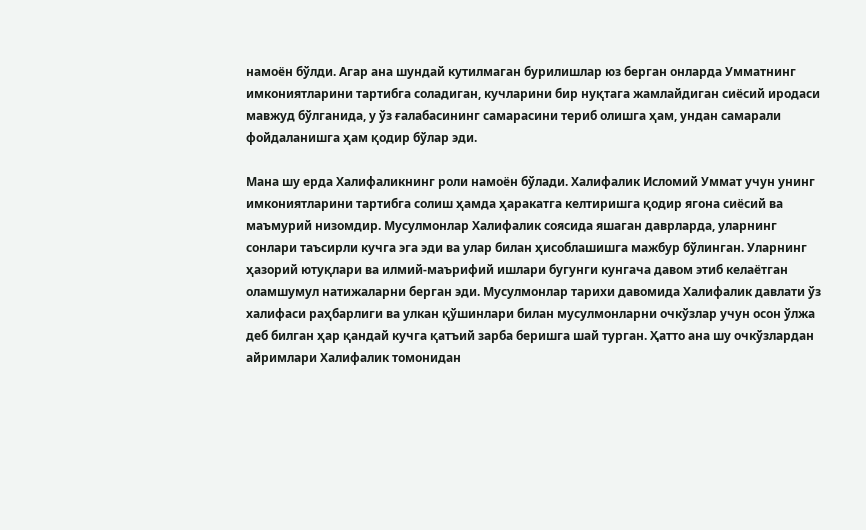намоён бўлди. Агар ана шундай кутилмаган бурилишлар юз берган онларда Умматнинг имкониятларини тартибга соладиган, кучларини бир нуқтага жамлайдиган сиёсий иродаси мавжуд бўлганида, у ўз ғалабасининг самарасини териб олишга ҳам, ундан самарали фойдаланишга ҳам қодир бўлар эди.

Мана шу ерда Халифаликнинг роли намоён бўлади. Халифалик Исломий Уммат учун унинг имкониятларини тартибга солиш ҳамда ҳаракатга келтиришга қодир ягона сиёсий ва маъмурий низомдир. Мусулмонлар Халифалик соясида яшаган даврларда, уларнинг сонлари таъсирли кучга эга эди ва улар билан ҳисоблашишга мажбур бўлинган. Уларнинг ҳазорий ютуқлари ва илмий-маърифий ишлари бугунги кунгача давом этиб келаётган оламшумул натижаларни берган эди. Мусулмонлар тарихи давомида Халифалик давлати ўз халифаси раҳбарлиги ва улкан қўшинлари билан мусулмонларни очкўзлар учун осон ўлжа деб билган ҳар қандай кучга қатъий зарба беришга шай турган. Ҳатто ана шу очкўзлардан айримлари Халифалик томонидан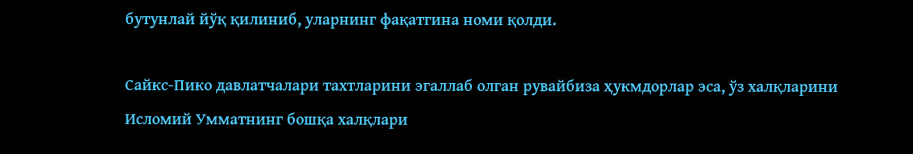бутунлай йўқ қилиниб, уларнинг фақатгина номи қолди.

Сайкс-Пико давлатчалари тахтларини эгаллаб олган рувайбиза ҳукмдорлар эса, ўз халқларини Исломий Умматнинг бошқа халқлари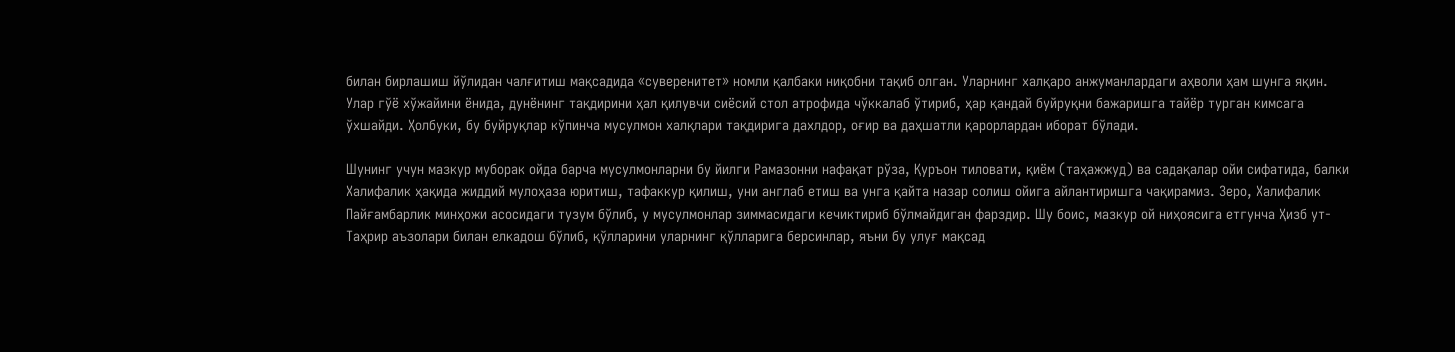билан бирлашиш йўлидан чалғитиш мақсадида «суверенитет» номли қалбаки ниқобни тақиб олган. Уларнинг халқаро анжуманлардаги аҳволи ҳам шунга яқин. Улар гўё хўжайини ёнида, дунёнинг тақдирини ҳал қилувчи сиёсий стол атрофида чўккалаб ўтириб, ҳар қандай буйруқни бажаришга тайёр турган кимсага ўхшайди. Ҳолбуки, бу буйруқлар кўпинча мусулмон халқлари тақдирига дахлдор, оғир ва даҳшатли қарорлардан иборат бўлади.

Шунинг учун мазкур муборак ойда барча мусулмонларни бу йилги Рамазонни нафақат рўза, Қуръон тиловати, қиём (таҳажжуд) ва садақалар ойи сифатида, балки Халифалик ҳақида жиддий мулоҳаза юритиш, тафаккур қилиш, уни англаб етиш ва унга қайта назар солиш ойига айлантиришга чақирамиз. Зеро, Халифалик Пайғамбарлик минҳожи асосидаги тузум бўлиб, у мусулмонлар зиммасидаги кечиктириб бўлмайдиган фарздир. Шу боис, мазкур ой ниҳоясига етгунча Ҳизб ут-Таҳрир аъзолари билан елкадош бўлиб, қўлларини уларнинг қўлларига берсинлар, яъни бу улуғ мақсад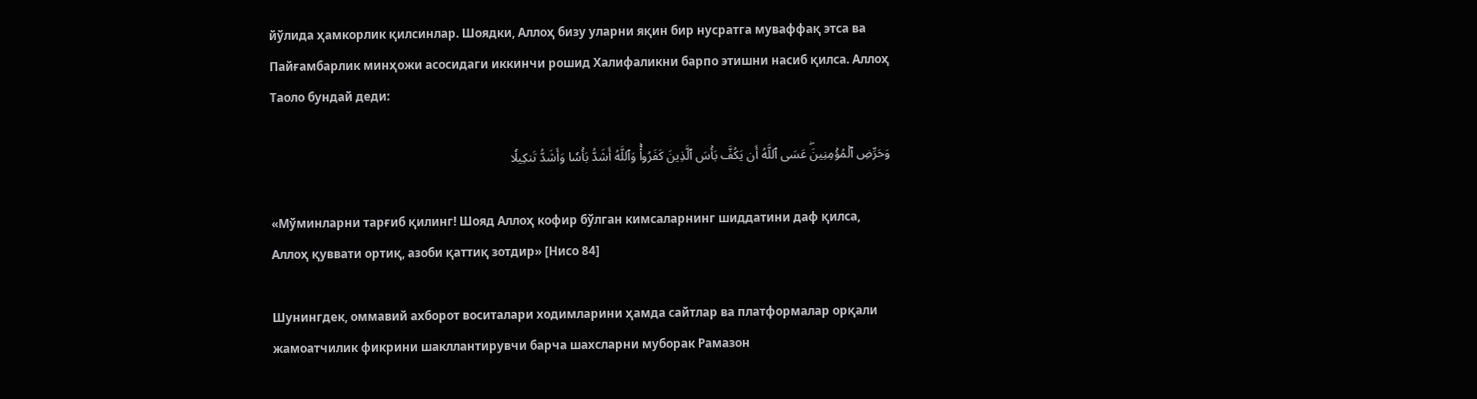йўлида ҳамкорлик қилсинлар. Шоядки, Аллоҳ бизу уларни яқин бир нусратга муваффақ этса ва Пайғамбарлик минҳожи асосидаги иккинчи рошид Халифаликни барпо этишни насиб қилса. Аллоҳ Таоло бундай деди:

وَحَرِّضِ ٱلۡمُؤۡمِنِينَۖ عَسَى ٱللَّهُ أَن يَكُفَّ بَأۡسَ ٱلَّذِينَ كَفَرُواْۚ وَٱللَّهُ أَشَدُّ بَأۡسٗا وَأَشَدُّ تَنكِيلٗا

«Мўминларни тарғиб қилинг! Шояд Аллоҳ кофир бўлган кимсаларнинг шиддатини даф қилса, Аллоҳ қуввати ортиқ, азоби қаттиқ зотдир» [Нисо 84]

Шунингдек, оммавий ахборот воситалари ходимларини ҳамда сайтлар ва платформалар орқали жамоатчилик фикрини шакллантирувчи барча шахсларни муборак Рамазон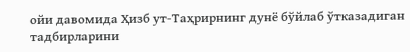ойи давомида Ҳизб ут-Таҳрирнинг дунё бўйлаб ўтказадиган тадбирларини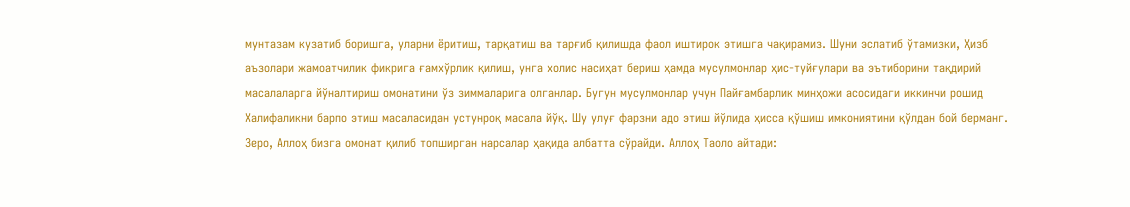мунтазам кузатиб боришга, уларни ёритиш, тарқатиш ва тарғиб қилишда фаол иштирок этишга чақирамиз. Шуни эслатиб ўтамизки, Ҳизб аъзолари жамоатчилик фикрига ғамхўрлик қилиш, унга холис насиҳат бериш ҳамда мусулмонлар ҳис-туйғулари ва эътиборини тақдирий масалаларга йўналтириш омонатини ўз зиммаларига олганлар. Бугун мусулмонлар учун Пайғамбарлик минҳожи асосидаги иккинчи рошид Халифаликни барпо этиш масаласидан устунроқ масала йўқ. Шу улуғ фарзни адо этиш йўлида ҳисса қўшиш имкониятини қўлдан бой берманг. Зеро, Аллоҳ бизга омонат қилиб топширган нарсалар ҳақида албатта сўрайди. Аллоҳ Таоло айтади: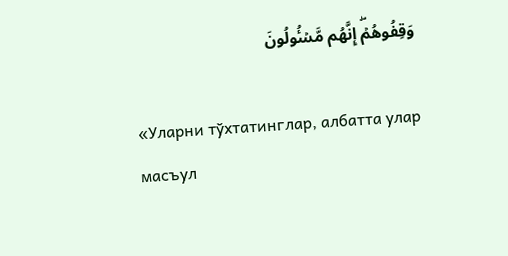وَقِفُوهُمۡۖ إِنَّهُم مَّسۡ‍ُٔولُونَ

«Уларни тўхтатинглар, албатта улар масъул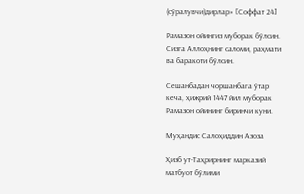(сўралувчи)дирлар» [Соффат 24]

Рамазон ойингиз муборак бўлсин. Сизга Аллоҳнинг саломи, раҳмати ва баракоти бўлсин.

Сешанбадан чоршанбага ўтар кеча, ҳижрий 1447 йил муборак Рамазон ойининг биринчи куни.

Муҳандис Салоҳиддин Азоза

Ҳизб ут-Таҳрирнинг марказий матбуот бўлими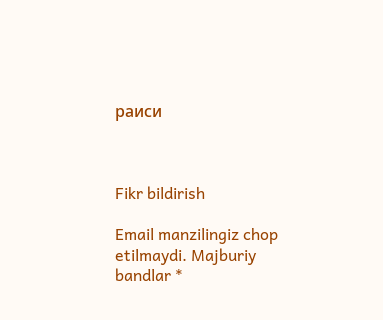раиси



Fikr bildirish

Email manzilingiz chop etilmaydi. Majburiy bandlar *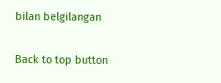bilan belgilangan

Back to top button